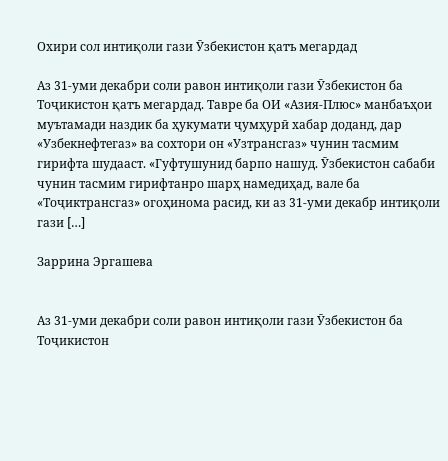Охири сол интиқоли гази Ӯзбекистон қатъ мегардад

Аз 31-уми декабри соли равон интиқоли гази Ӯзбекистон ба Тоҷикистон қатъ мегардад. Тавре ба ОИ «Азия-Плюс» манбаъҳои муътамади наздик ба ҳукумати ҷумҳурӣ хабар доданд, дар «Узбекнефтегаз» ва сохтори он «Узтрансгаз» чунин тасмим гирифта шудааст. «Гуфтушунид барпо нашуд. Ӯзбекистон сабаби чунин тасмим гирифтанро шарҳ намедиҳад, вале ба «Тоҷиктрансгаз» огоҳинома расид, ки аз 31-уми декабр интиқоли гази […]

Заррина Эргашева


Аз 31-уми декабри соли равон интиқоли гази Ӯзбекистон ба Тоҷикистон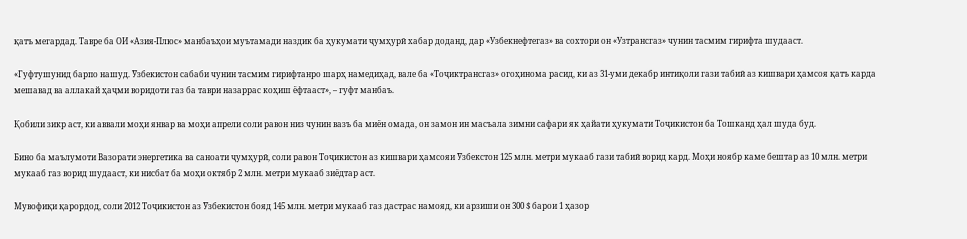қатъ мегардад. Тавре ба ОИ «Азия-Плюс» манбаъҳои муътамади наздик ба ҳукумати ҷумҳурӣ хабар доданд, дар «Узбекнефтегаз» ва сохтори он «Узтрансгаз» чунин тасмим гирифта шудааст.

«Гуфтушунид барпо нашуд. Ӯзбекистон сабаби чунин тасмим гирифтанро шарҳ намедиҳад, вале ба «Тоҷиктрансгаз» огоҳинома расид, ки аз 31-уми декабр интиқоли гази табиӣ аз кишвари ҳамсоя қатъ карда мешавад ва аллакай ҳаҷми воридоти газ ба таври назаррас коҳиш ёфтааст», – гуфт манбаъ.

Қобили зикр аст, ки аввали моҳи январ ва моҳи апрели соли равон низ чунин вазъ ба миён омада, он замон ин масъала зимни сафари як ҳайати ҳукумати Тоҷикистон ба Тошканд ҳал шуда буд.

Бино ба маълумоти Вазорати энергетика ва саноати ҷумҳурӣ, соли равон Тоҷикистон аз кишвари ҳамсояи Ӯзбекстон 125 млн. метри мукааб гази табиӣ ворид кард. Моҳи ноябр каме бештар аз 10 млн. метри мукааб газ ворид шудааст, ки нисбат ба моҳи октябр 2 млн. метри мукааб зиёдтар аст.

Мувофиқи қарордод, соли 2012 Тоҷикистон аз Ӯзбекистон бояд 145 млн. метри мукааб газ дастрас намояд, ки арзиши он 300 $ барои 1 ҳазор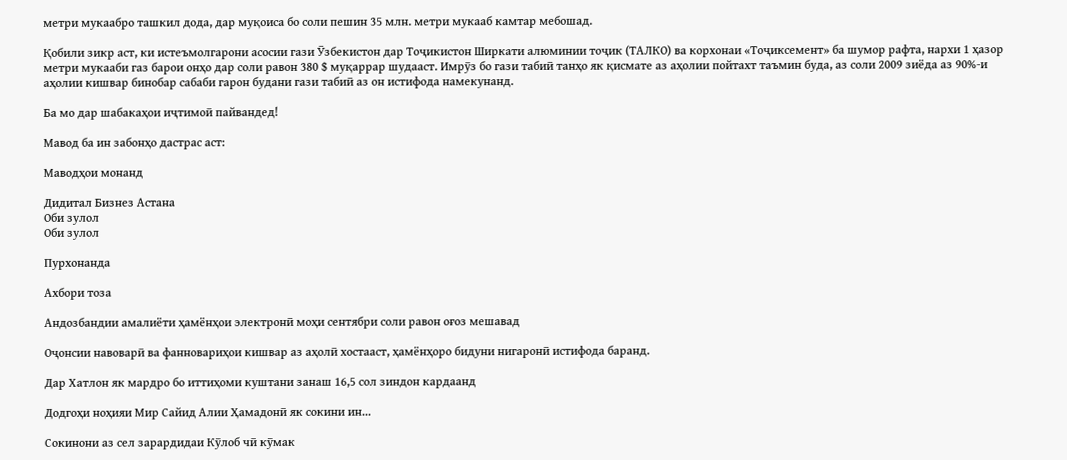метри мукаабро ташкил дода, дар муқоиса бо соли пешин 35 млн. метри мукааб камтар мебошад.

Қобили зикр аст, ки истеъмолгарони асосии гази Ӯзбекистон дар Тоҷикистон Ширкати алюминии тоҷик (ТАЛКО) ва корхонаи «Тоҷиксемент» ба шумор рафта, нархи 1 ҳазор метри мукааби газ барои онҳо дар соли равон 380 $ муқаррар шудааст. Имрӯз бо гази табиӣ танҳо як қисмате аз аҳолии пойтахт таъмин буда, аз соли 2009 зиёда аз 90%-и аҳолии кишвар бинобар сабаби гарон будани гази табиӣ аз он истифода намекунанд.

Ба мо дар шабакаҳои иҷтимоӣ пайвандед!

Мавод ба ин забонҳо дастрас аст:

Маводҳои монанд

Дидитал Бизнез Астана
Оби зулол
Оби зулол

Пурхонанда

Ахбори тоза

Андозбандии амалиёти ҳамёнҳои электронӣ моҳи сентябри соли равон оғоз мешавад

Оҷонсии навоварӣ ва фанновариҳои кишвар аз аҳолӣ хостааст, ҳамёнҳоро бидуни нигаронӣ истифода баранд.

Дар Хатлон як мардро бо иттиҳоми куштани занаш 16,5 сол зиндон кардаанд

Додгоҳи ноҳияи Мир Сайид Алии Ҳамадонӣ як сокини ин...

Сокинони аз сел зарардидаи Кӯлоб чӣ кӯмак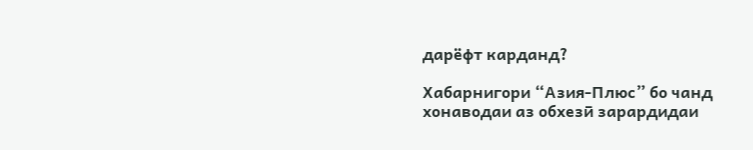дарёфт карданд?

Хабарнигори “Азия-Плюс” бо чанд хонаводаи аз обхезӣ зарардидаи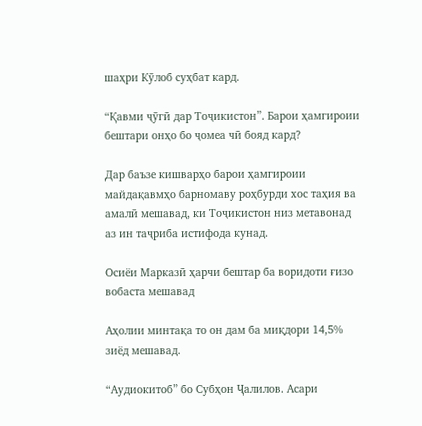шаҳри Кӯлоб суҳбат кард.

“Қавми ҷӯгӣ дар Тоҷикистон”. Барои ҳамгироии бештари онҳо бо ҷомеа чӣ бояд кард?

Дар баъзе кишварҳо барои ҳамгироии майдақавмҳо барномаву роҳбурди хос таҳия ва амалӣ мешавад, ки Тоҷикистон низ метавонад аз ин таҷриба истифода кунад.

Осиёи Марказӣ ҳарчи бештар ба воридоти ғизо вобаста мешавад

Аҳолии минтақа то он дам ба миқдори 14,5% зиёд мешавад.

“Аудиокитоб” бо Субҳон Ҷалилов. Асари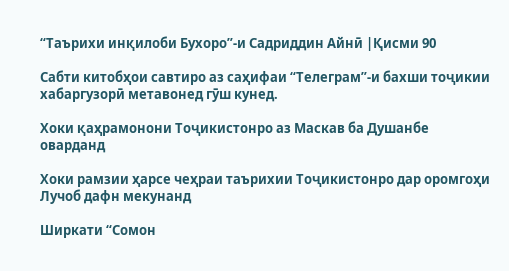“Таърихи инқилоби Бухоро”-и Садриддин Айнӣ |Қисми 90

Cабти китобҳои савтиро аз саҳифаи “Телеграм”-и бахши тоҷикии хабаргузорӣ метавонед гӯш кунед.

Хоки қаҳрамонони Тоҷикистонро аз Маскав ба Душанбе оварданд

Хоки рамзии ҳарсе чеҳраи таърихии Тоҷикистонро дар оромгоҳи Лучоб дафн мекунанд

Ширкати “Сомон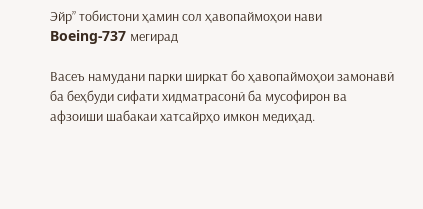Эйр” тобистони ҳамин сол ҳавопаймоҳои нави Boeing-737 мегирад

Васеъ намудани парки ширкат бо ҳавопаймоҳои замонавӣ ба беҳбуди сифати хидматрасонӣ ба мусофирон ва афзоиши шабакаи хатсайрҳо имкон медиҳад.